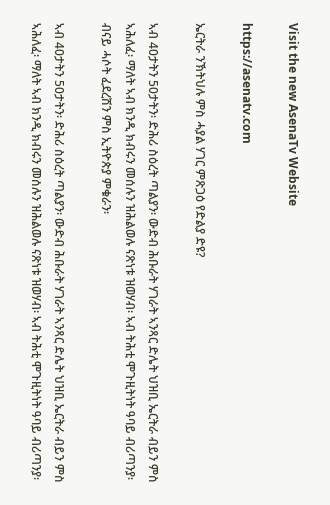Visit the new AsenaTv Website

https://asenatv.com

ኤርትራ ንኽትህሉ ምስ ሓያል ሃገር ምጽጋዕ የድልያ ድዩ?

ኣብ 40ታትን 50ታትን፡ ድሕሪ ስዕረት ጣልያን፡ ውድብ ሕቡራት ሃገራት ኣንጻር ድሌት ህዝቢ ኤርትራ ብይን ምስ ኣሕለፈ፡ ማለት ኣብ ክንዲ ክብሩን መሰሉን ዝሕልወሉ ናጽነቱ ዝወሃብ፡ ኣብ ትሕቲ ሞጉዚትነት ዓባይ ብሪጣንያ፡ ብናይ ሓሶት ፈደረሽን ምስ ኢትዮጵያ ምቁራን፡

ኣብ 40ታትን 50ታትን፡ ድሕሪ ስዕረት ጣልያን፡ ውድብ ሕቡራት ሃገራት ኣንጻር ድሌት ህዝቢ ኤርትራ ብይን ምስ ኣሕለፈ፡ ማለት ኣብ ክንዲ ክብሩን መሰሉን ዝሕልወሉ ናጽነቱ ዝወሃብ፡ ኣብ ትሕቲ ሞጉዚትነት ዓባይ ብሪጣንያ፡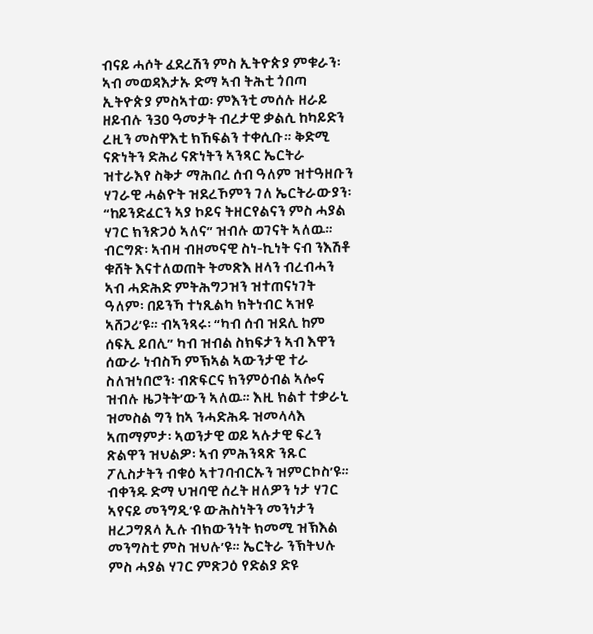ብናይ ሓሶት ፈደረሽን ምስ ኢትዮጵያ ምቁራን፡ ኣብ መወዳእታኡ ድማ ኣብ ትሕቲ ጎበጣ ኢትዮጵያ ምስኣተወ፡ ምእንቲ መሰሉ ዘራይ ዘይብሉ ን30 ዓመታት ብረታዊ ቃልሲ ከካይድን ረዚን መስዋእቲ ክኸፍልን ተቀሲቡ። ቅድሚ ናጽነትን ድሕሪ ናጽነትን ኣንጻር ኤርትራ ዝተራእየ ስቅታ ማሕበረ ሰብ ዓለም ዝተዓዘቡን ሃገራዊ ሓልዮት ዝደረኾምን ገለ ኤርትራውያን፡ “ከይንድፈርን ኣያ ኮይና ትዘርየልናን ምስ ሓያል ሃገር ክንጽጋዕ ኣለና” ዝብሉ ወገናት ኣለዉ። ብርግጽ፡ ኣብዛ ብዘመናዊ ስነ-ኪነት ናብ ንእሽቶ ቁሸት እናተለወጠት ትመጽእ ዘላን ብረብሓን ኣብ ሓድሕድ ምትሕግጋዝን ዝተጠናነገት ዓለም፡ በይንኻ ተነጺልካ ክትነብር ኣዝዩ ኣሸጋሪ’ዩ። ብኣንጻሩ፡ “ካብ ሰብ ዝደሊ ከም ሰፍኢ ይበሊ” ካብ ዝብል ስክፍታን ኣብ እዋን ሰውራ ነብስኻ ምኽኣል ኣውንታዊ ተራ ስለዝነበሮን፡ ብጽፍርና ክንምዕብል ኣሎና ዝብሉ ዜጋትት’ውን ኣለዉ። እዚ ክልተ ተቃራኒ ዝመስል ግን ከኣ ንሓድሕዱ ዝመላላእ ኣጠማምታ፡ ኣወንታዊ ወይ ኣሉታዊ ፍረን ጽልዋን ዝህልዎ፡ ኣብ ምሕንጻጽ ንጹር ፖሊስታትን ብቁዕ ኣተገባብርኡን ዝምርኮስ’ዩ። ብቀንዱ ድማ ህዝባዊ ሰረት ዘለዎን ነታ ሃገር ኣየናይ መንግዲ’ዩ ውሕስነትን መንነታን ዘረጋግጸላ ኢሉ ብክውንነት ክመሚ ዝኽእል መንግስቲ ምስ ዝህሉ’ዩ። ኤርትራ ንኽትህሉ ምስ ሓያል ሃገር ምጽጋዕ የድልያ ድዩ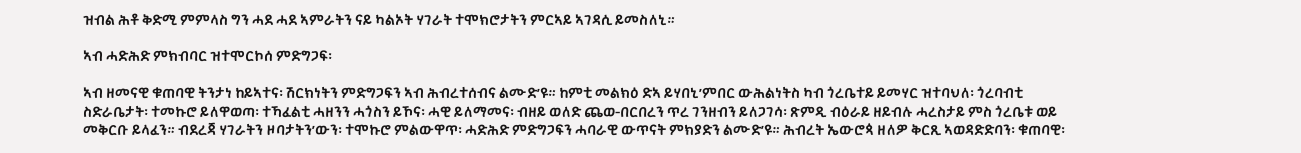ዝብል ሕቶ ቅድሚ ምምላስ ግን ሓደ ሓደ ኣምራትን ናይ ካልኦት ሃገራት ተሞክሮታትን ምርኣይ ኣገዳሲ ይመስለኒ።

ኣብ ሓድሕድ ምክብባር ዝተሞርኮሰ ምድግጋፍ፡

ኣብ ዘመናዊ ቁጠባዊ ትንታነ ከይኣተና፡ ሽርክነትን ምድግጋፍን ኣብ ሕብረተሰብና ልሙድ’ዩ። ከምቲ መልክዕ ድኣ ይሃበኒ’ምበር ውሕልነትስ ካብ ጎረቤተይ ይመሃር ዝተባህለ፡ ጎረባብቲ ስድራቤታት፡ ተመኩሮ ይለዋወጣ፡ ተኻፈልቲ ሓዘንን ሓጎስን ይኾና፡ ሓዊ ይለማመና፡ ብዘይ ወለድ ጨወ-በርበረን ጥረ ገንዘብን ይለጋገሳ፡ ጽምዲ ብዕራይ ዘይብሉ ሓረስታይ ምስ ጎረቤቱ ወይ መቅርቡ ይላፈን። ብደረጃ ሃገራትን ዞባታትን’ውን፡ ተሞኩሮ ምልውዋጥ፡ ሓድሕድ ምድግጋፍን ሓባራዊ ውጥናት ምክያድን ልሙድ’ዩ። ሕብረት ኤውሮጳ ዘለዎ ቅርጺ ኣወዳድድባን፡ ቁጠባዊ፡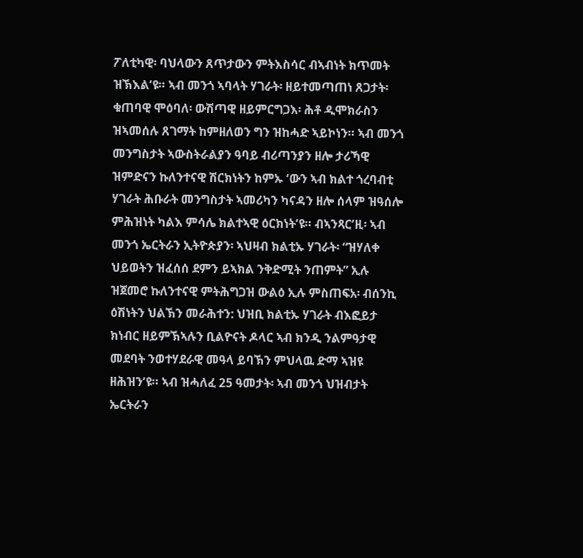ፖለቲካዊ፡ ባህላውን ጸጥታውን ምትእስሳር ብኣብነት ክጥመት ዝኽእል’ዩ። ኣብ መንጎ ኣባላት ሃገራት፡ ዘይተመጣጠነ ጸጋታት፡ ቁጠባዊ ሞዕባለ፡ ውሽጣዊ ዘይምርግጋእ፡ ሕቶ ዲሞክራስን ዝኣመሰሉ ጸገማት ከምዘለወን ግን ዝከሓድ ኣይኮነን። ኣብ መንጎ መንግስታት ኣውስትራልያን ዓባይ ብሪጣንያን ዘሎ ታሪኻዊ ዝምድናን ኩለንተናዊ ሽርክነትን ከምኡ ‘ውን ኣብ ክልተ ጎረባብቲ ሃገራት ሕቡራት መንግስታት ኣመሪካን ካናዳን ዘሎ ሰላም ዝዓሰሎ ምሕዝነት ካልእ ምሳሌ ክልተኣዊ ዕርክነት’ዩ። ብኣንጻር’ዚ፡ ኣብ መንጎ ኤርትራን ኢትዮጵያን፡ ኣህዛብ ክልቲኡ ሃገራት፡ “ዝሃለቀ ህይወትን ዝፈሰሰ ደምን ይኣክል ንቅድሚት ንጠምት” ኢሉ ዝጀመሮ ኩለንተናዊ ምትሕግጋዝ ውልዕ ኢሉ ምስጠፍአ፡ ብሰንኪ ዕሽነትን ህልኽን መራሕተን: ህዝቢ ክልቲኡ ሃገራት ብእፎይታ ክነብር ዘይምኽኣሉን ቢልዮናት ዶላር ኣብ ክንዲ ንልምዓታዊ መደባት ንወተሃደራዊ መዓላ ይባኽን ምህላዉ ድማ ኣዝዩ ዘሕዝን’ዩ። ኣብ ዝሓለፈ 25 ዓመታት፡ ኣብ መንጎ ህዝብታት ኤርትራን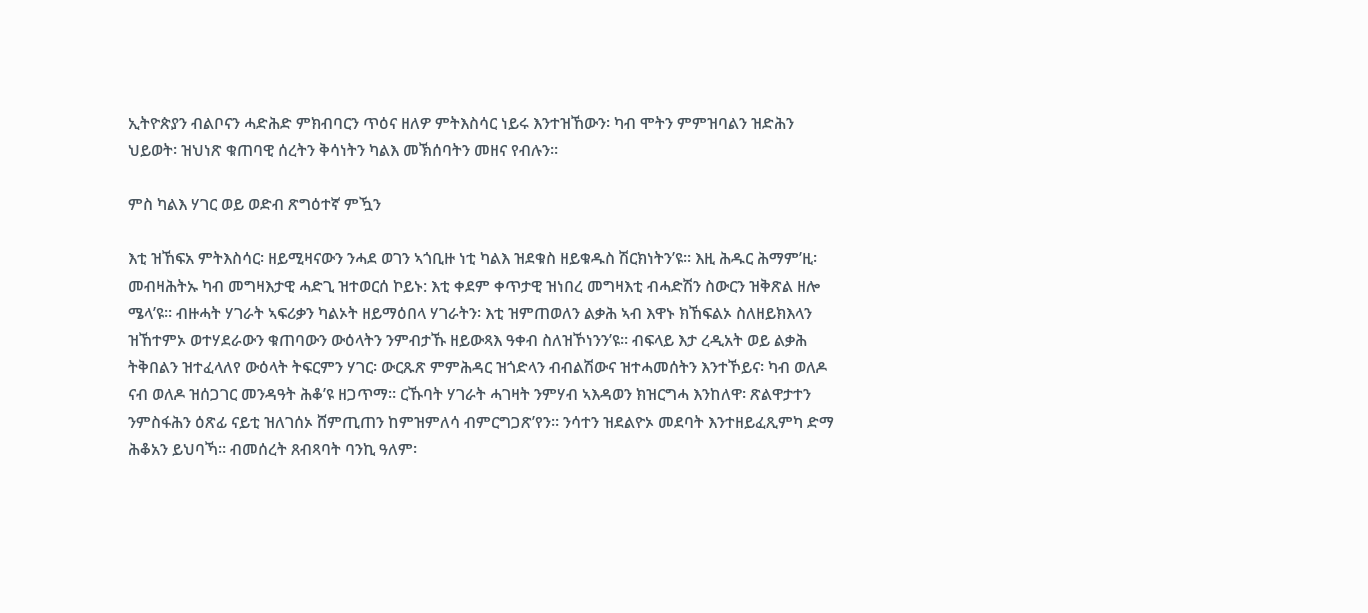ኢትዮጵያን ብልቦናን ሓድሕድ ምክብባርን ጥዕና ዘለዎ ምትእስሳር ነይሩ እንተዝኸውን፡ ካብ ሞትን ምምዝባልን ዝድሕን ህይወት፡ ዝህነጽ ቁጠባዊ ሰረትን ቅሳነትን ካልእ መኽሰባትን መዘና የብሉን።

ምስ ካልእ ሃገር ወይ ወድብ ጽግዕተኛ ምዃን

እቲ ዝኸፍአ ምትእስሳር፡ ዘይሚዛናውን ንሓደ ወገን ኣጎቢዙ ነቲ ካልእ ዝደቁስ ዘይቁዱስ ሽርክነትን’ዩ። እዚ ሕዱር ሕማም’ዚ፡ መብዛሕትኡ ካብ መግዛእታዊ ሓድጊ ዝተወርሰ ኮይኑ: እቲ ቀደም ቀጥታዊ ዝነበረ መግዛእቲ ብሓድሽን ስውርን ዝቅጽል ዘሎ ሜላ’ዩ። ብዙሓት ሃገራት ኣፍሪቃን ካልኦት ዘይማዕበላ ሃገራትን፡ እቲ ዝምጠወለን ልቃሕ ኣብ እዋኑ ክኸፍልኦ ስለዘይክእላን ዝኸተምኦ ወተሃደራውን ቁጠባውን ውዕላትን ንምብታኹ ዘይውጻእ ዓቀብ ስለዝኾነንን’ዩ። ብፍላይ እታ ረዲአት ወይ ልቃሕ ትቅበልን ዝተፈላለየ ውዕላት ትፍርምን ሃገር፡ ውርጹጽ ምምሕዳር ዝጎድላን ብብልሽውና ዝተሓመሰትን እንተኾይና፡ ካብ ወለዶ ናብ ወለዶ ዝሰጋገር መንዳዓት ሕቆ’ዩ ዘጋጥማ። ርኹባት ሃገራት ሓገዛት ንምሃብ ኣእዳወን ክዝርግሓ እንከለዋ፡ ጽልዋታተን ንምስፋሕን ዕጽፊ ናይቲ ዝለገሰኦ ሸምጢጠን ከምዝምለሳ ብምርግጋጽ’የን። ንሳተን ዝደልዮኦ መደባት እንተዘይፈጺምካ ድማ ሕቆአን ይህባኻ። ብመሰረት ጸብጻባት ባንኪ ዓለም፡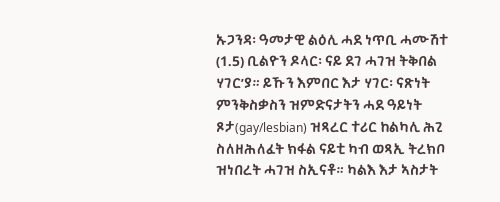ኡጋንዳ፡ ዓመታዊ ልዕሊ ሓደ ነጥቢ ሓሙሽተ (1.5) ቢልዮን ዶላር፡ ናይ ደገ ሓገዝ ትቅበል ሃገር’ያ። ይኹን እምበር እታ ሃገር፡ ናጽነት ምንቅስቃስን ዝምድናታትን ሓደ ዓይነት ጾታ(gay/lesbian) ዝጻረር ተሪር ከልካሊ ሕጊ ስለዘሕለፈት ክፋል ናይቲ ካብ ወጻኢ ትረክቦ ዝነበረት ሓገዝ ስኢናቶ። ካልእ እታ ኣስታት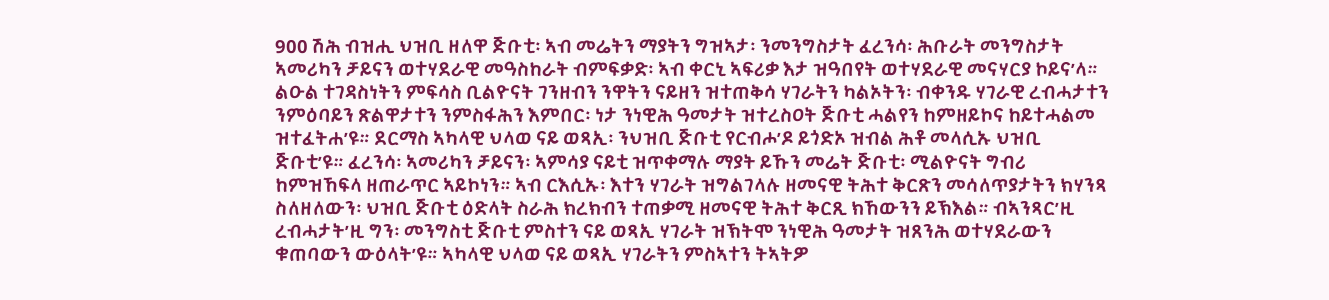900 ሽሕ ብዝሒ ህዝቢ ዘለዋ ጅቡቲ፡ ኣብ መሬትን ማያትን ግዝኣታ፡ ንመንግስታት ፈረንሳ፡ ሕቡራት መንግስታት ኣመሪካን ቻይናን ወተሃደራዊ መዓስከራት ብምፍቃድ፡ ኣብ ቀርኒ ኣፍሪቃ እታ ዝዓበየት ወተሃደራዊ መናሃርያ ኮይና’ላ። ልዑል ተገዳስነትን ምፍሳስ ቢልዮናት ገንዘብን ንዋትን ናይዘን ዝተጠቅሳ ሃገራትን ካልኦትን፡ ብቀንዱ ሃገራዊ ረብሓታተን ንምዕባይን ጽልዋታተን ንምስፋሕን እምበር፡ ነታ ንነዊሕ ዓመታት ዝተረስዐት ጅቡቲ ሓልየን ከምዘይኮና ከይተሓልመ ዝተፈትሐ’ዩ። ደርማስ ኣካላዊ ህላወ ናይ ወጻኢ፡ ንህዝቢ ጅቡቲ የርብሖ’ዶ ይጎድኦ ዝብል ሕቶ መላሲኡ ህዝቢ ጅቡቲ’ዩ። ፈረንሳ፡ ኣመሪካን ቻይናን፡ ኣምሳያ ናይቲ ዝጥቀማሉ ማያት ይኹን መሬት ጅቡቲ፡ ሚልዮናት ግብሪ ከምዝኸፍላ ዘጠራጥር ኣይኮነን። ኣብ ርእሲኡ፡ እተን ሃገራት ዝግልገላሉ ዘመናዊ ትሕተ ቅርጽን መሳለጥያታትን ክሃንጻ ስለዘለውን፡ ህዝቢ ጅቡቲ ዕድላት ስራሕ ክረክብን ተጠቃሚ ዘመናዊ ትሕተ ቅርጺ ክኸውንን ይኽእል። ብኣንጻር’ዚ ረብሓታት’ዚ ግን፡ መንግስቲ ጅቡቲ ምስተን ናይ ወጻኢ ሃገራት ዝኽትሞ ንነዊሕ ዓመታት ዝጸንሕ ወተሃደራውን ቁጠባውን ውዕላት’ዩ። ኣካላዊ ህላወ ናይ ወጻኢ ሃገራትን ምስኣተን ትኣትዎ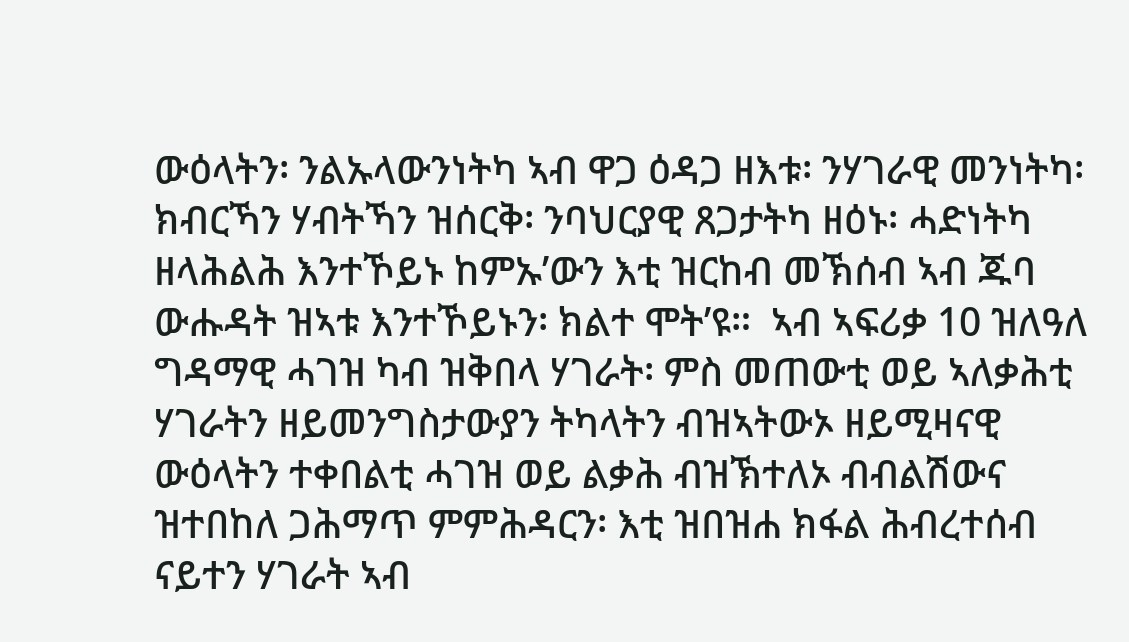ውዕላትን፡ ንልኡላውንነትካ ኣብ ዋጋ ዕዳጋ ዘእቱ፡ ንሃገራዊ መንነትካ፡ ክብርኻን ሃብትኻን ዝሰርቅ፡ ንባህርያዊ ጸጋታትካ ዘዕኑ፡ ሓድነትካ ዘላሕልሕ እንተኾይኑ ከምኡ’ውን እቲ ዝርከብ መኽሰብ ኣብ ጁባ ውሑዳት ዝኣቱ እንተኾይኑን፡ ክልተ ሞት’ዩ።  ኣብ ኣፍሪቃ 10 ዝለዓለ ግዳማዊ ሓገዝ ካብ ዝቅበላ ሃገራት፡ ምስ መጠውቲ ወይ ኣለቃሕቲ ሃገራትን ዘይመንግስታውያን ትካላትን ብዝኣትውኦ ዘይሚዛናዊ ውዕላትን ተቀበልቲ ሓገዝ ወይ ልቃሕ ብዝኽተለኦ ብብልሽውና ዝተበከለ ጋሕማጥ ምምሕዳርን፡ እቲ ዝበዝሐ ክፋል ሕብረተሰብ ናይተን ሃገራት ኣብ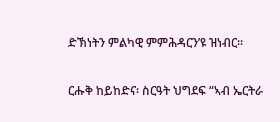ድኽነትን ምልካዊ ምምሕዳርን’ዩ ዝነብር።

ርሑቅ ከይከድና፡ ስርዓት ህግደፍ “ኣብ ኤርትራ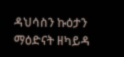ዳህሳስን ኩዕታን ማዕድናት ዘካይዳ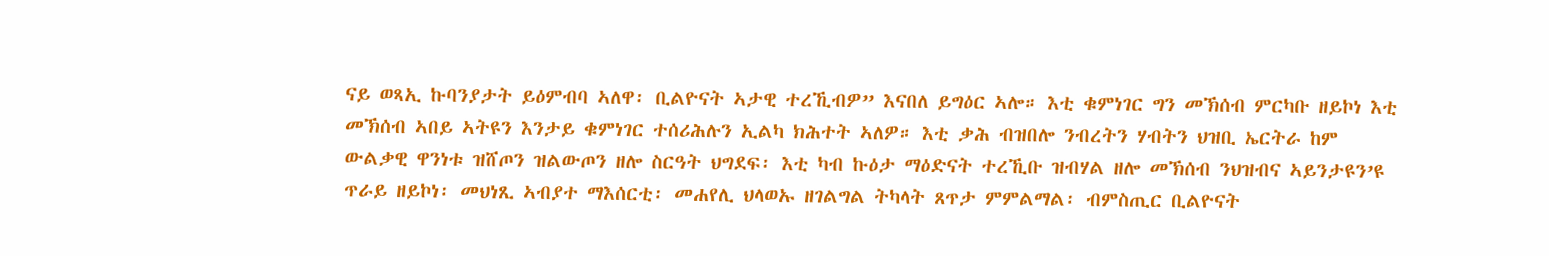ናይ ወጻኢ ኩባንያታት ይዕምብባ ኣለዋ፡ ቢልዮናት ኣታዊ ተረኺብዎ” እናበለ ይግዕር ኣሎ። እቲ ቁምነገር ግን መኽሰብ ምርካቡ ዘይኮነ እቲ መኽሰብ ኣበይ ኣትዩን እንታይ ቁምነገር ተሰሪሕሉን ኢልካ ክሕተት ኣለዎ። እቲ ቃሕ ብዝበሎ ንብረትን ሃብትን ህዝቢ ኤርትራ ከም ውልቃዊ ዋንነቱ ዝሸጦን ዝልውጦን ዘሎ ስርዓት ህግደፍ፡ እቲ ካብ ኩዕታ ማዕድናት ተረኺቡ ዝብሃል ዘሎ መኽሰብ ንህዝብና ኣይንታዩን’ዩ ጥራይ ዘይኮነ፡ መህነጺ ኣብያተ ማእሰርቲ፡ መሐየሊ ህላወኡ ዘገልግል ትካላት ጸጥታ ምምልማል፡ ብምስጢር ቢልዮናት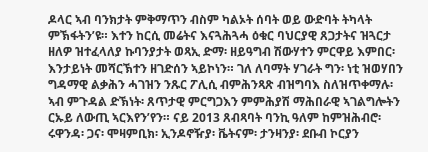ዶላር ኣብ ባንክታት ምቅማጥን ብስም ካልኦት ሰባት ወይ ውድባት ትካላት ምኽፋትን’ዩ። እተን ከርሲ መሬትና እናጓሕጓሓ ዕቁር ባህርያዊ ጸጋታትና ዝጓርታ ዘለዎ ዝተፈላለያ ኩባንያታት ወጻኢ ድማ፡ ዘይዓግብ ሽውሃተን ምርዋይ እምበር፡ እንታይነት መሻርኽተን ዘገድሰን ኣይኮነን። ገለ ለባማት ሃገራት ግን፡ ነቲ ዝወሃበን ግዳማዊ ልቃሕን ሓገዝን ንጹር ፖሊሲ ብምሕንጻጽ ብዝግባእ ስለዝጥቀማሉ፡ ኣብ ምጉዳል ድኽነት፡ ጸጥታዊ ምርግጋእን ምምሕያሽ ማሕበራዊ ኣገልግሎትን ርኡይ ለውጢ ኣርእየን’የን። ናይ 2013 ጸብጻባት ባንኪ ዓለም ከምዝሕብሮ፡ ሩዋንዳ፡ ጋና፡ ሞዛምቢክ፡ ኢንዶኖዥያ፡ ቬትናም፡ ታንዛንያ፡ ደቡብ ኮርያን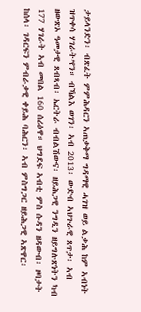ታይላንድን፡ ብጽፈት ምምሕዳርን ኣጠቃቅማ ግዳማዊ ሓገዝ ወይ ልቃሕ ከም ኣብነት ዝጥቀሳ ሃገራት’የን። ብኻልእ ወገን፡ ኣብ 2013፡ ውድብ ኣህጉራዊ ጸጥታ፡ ኣብ ዘውጽኦ ዓመታዊ ጸብጻብ፡ ኤርትራ ብብልሽውና፡ ዘይሕጋዊ ንግዲን ዘይግሉጽነትን ካብ 177 ሃገራት ኣብ መበል 160 ሰሪዕዋ። ህግደፍ ኣብቲ ምስ ሱዳን ዘዳውብ፡ ዞባታት ከሰላ፡ ገዳርፍን ምብራቃዊ ቀይሕ ባሕርን፡ ኣብ ምስግጋር ዘይሕጋዊ ኣጽዋር፡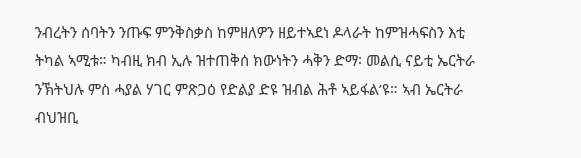ንብረትን ሰባትን ንጡፍ ምንቅስቃስ ከምዘለዎን ዘይተኣደነ ዶላራት ከምዝሓፍስን እቲ ትካል ኣሚቱ። ካብዚ ክብ ኢሉ ዝተጠቅሰ ክውነትን ሓቅን ድማ፡ መልሲ ናይቲ ኤርትራ ንኽትህሉ ምስ ሓያል ሃገር ምጽጋዕ የድልያ ድዩ ዝብል ሕቶ ኣይፋል’ዩ። ኣብ ኤርትራ ብህዝቢ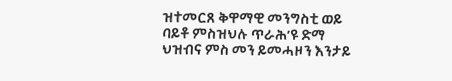ዝተመርጸ ቅዋማዊ መንግስቲ ወይ ባይቶ ምስዝህሉ ጥራሕ’ዩ ድማ ህዝብና ምስ መን ይመሓዞን እንታይ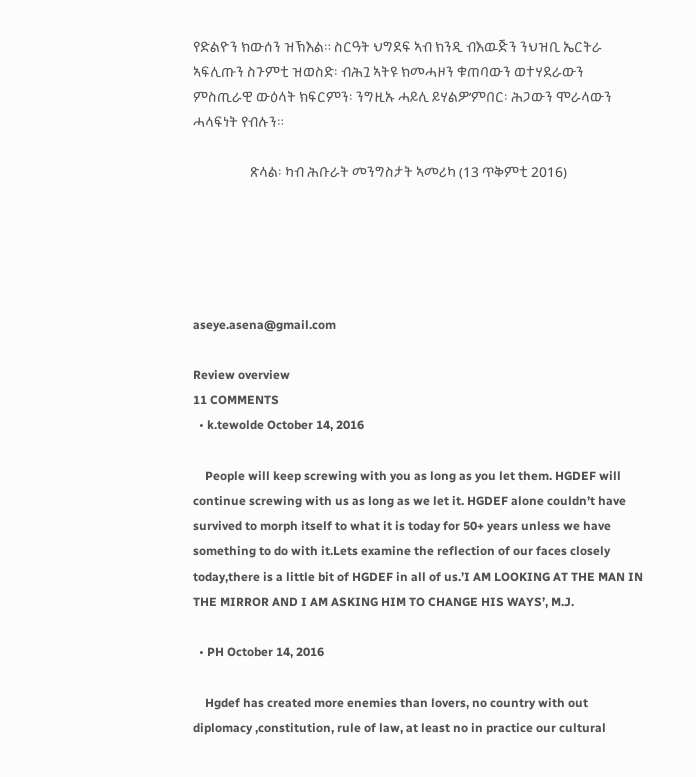የድልዮን ክውሰን ዝኽእል። ስርዓት ህግደፍ ኣብ ክንዲ ብእዉጅን ንህዝቢ ኤርትራ ኣፍሊጡን ስጉምቲ ዝወስድ፡ ብሕጓ ኣትዩ ክመሓዞን ቁጠባውን ወተሃደራውን ምስጢራዊ ውዕላት ክፍርምን፡ ንግዚኡ ሓይሊ ይሃልዎ’ምበር፡ ሕጋውን ሞራላውን ሓላፍነት የብሉን።

                   ጽላል፡ ካብ ሕቡራት መንግስታት ኣመሪካ (13 ጥቅምቲ 2016)





aseye.asena@gmail.com

Review overview
11 COMMENTS
  • k.tewolde October 14, 2016

    People will keep screwing with you as long as you let them. HGDEF will continue screwing with us as long as we let it. HGDEF alone couldn’t have survived to morph itself to what it is today for 50+ years unless we have something to do with it.Lets examine the reflection of our faces closely today,there is a little bit of HGDEF in all of us.’I AM LOOKING AT THE MAN IN THE MIRROR AND I AM ASKING HIM TO CHANGE HIS WAYS’, M.J.

  • PH October 14, 2016

    Hgdef has created more enemies than lovers, no country with out diplomacy ,constitution, rule of law, at least no in practice our cultural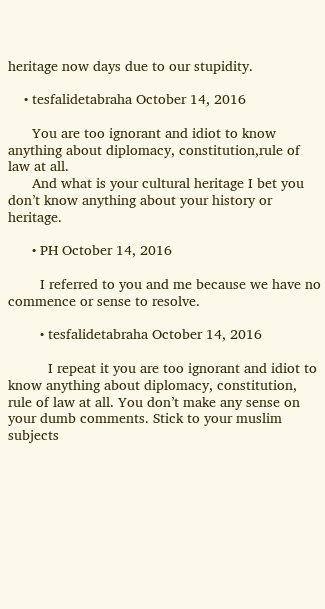heritage now days due to our stupidity.

    • tesfalidetabraha October 14, 2016

      You are too ignorant and idiot to know anything about diplomacy, constitution,rule of law at all.
      And what is your cultural heritage I bet you don’t know anything about your history or heritage.

      • PH October 14, 2016

        I referred to you and me because we have no commence or sense to resolve.

        • tesfalidetabraha October 14, 2016

          I repeat it you are too ignorant and idiot to know anything about diplomacy, constitution, rule of law at all. You don’t make any sense on your dumb comments. Stick to your muslim subjects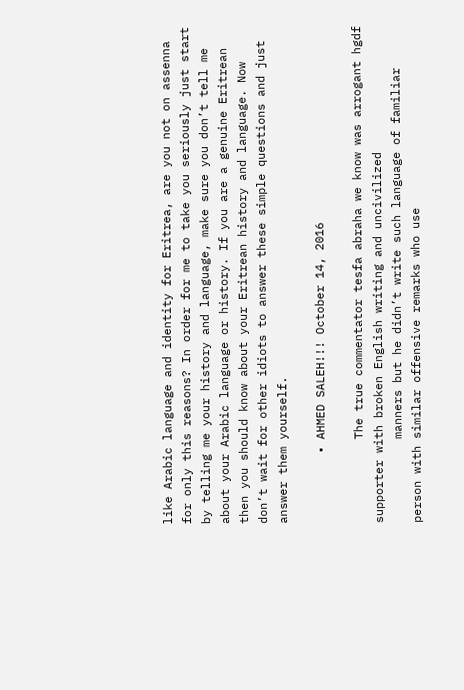like Arabic language and identity for Eritrea, are you not on assenna for only this reasons? In order for me to take you seriously just start by telling me your history and language, make sure you don’t tell me about your Arabic language or history. If you are a genuine Eritrean then you should know about your Eritrean history and language. Now don’t wait for other idiots to answer these simple questions and just answer them yourself.

          • AHMED SALEH!!! October 14, 2016

            The true commentator tesfa abraha we know was arrogant hgdf supporter with broken English writing and uncivilized
            manners but he didn’t write such language of familiar person with similar offensive remarks who use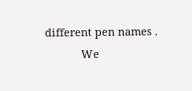different pen names .
            We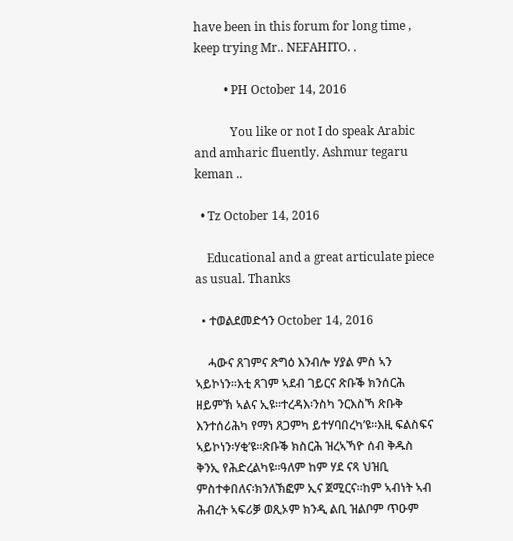have been in this forum for long time , keep trying Mr.. NEFAHITO. .

          • PH October 14, 2016

            You like or not I do speak Arabic and amharic fluently. Ashmur tegaru keman ..

  • Tz October 14, 2016

    Educational and a great articulate piece as usual. Thanks

  • ተወልደመድኅን October 14, 2016

    ሓውና ጸገምና ጽግዕ እንብሎ ሃያል ምስ ኣን ኣይኮነን።እቲ ጸገም ኣደብ ገይርና ጽቡቕ ክንሰርሕ ዘይምኽ ኣልና ኢዩ።ተረዳእ፡ንስካ ንርእስኻ ጽቡቅ እንተሰሪሕካ የማነ ጸጋምካ ይተሃባበረካ’ዩ።እዚ ፍልስፍና ኣይኮነን፡ሃቂ’ዩ።ጽቡቕ ክስርሕ ዝረኣኻዮ ሰብ ቅዱስ ቅንኢ የሕድረልካዩ።ዓለም ከም ሃደ ናጻ ህዝቢ ምስተቀበለና፡ክንለኽፎም ኢና ጀሚርና።ከም ኣብነት ኣብ ሕብረት ኣፍሪቓ ወጺኦም ክንዲ ልቢ ዝልቦም ጥዑም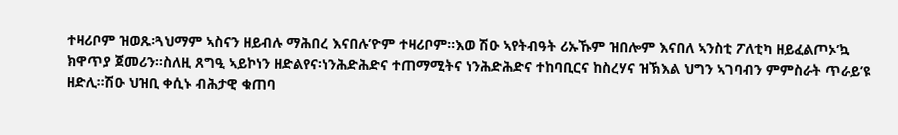ተዛሪቦም ዝወጹ፡ጓህማም ኣስናን ዘይብሉ ማሕበረ እናበሉ’ዮም ተዛሪቦም።እወ ሽዑ ኣየትብዓት ሪኡኹም ዝበሎም እናበለ ኣንስቲ ፖለቲካ ዘይፈልጦኦ’ኳ ክዋጥያ ጀመሪን።ስለዚ ጸግዒ ኣይኮነን ዘድልየና፡ነንሕድሕድና ተጠማሚትና ነንሕድሕድና ተከባቢርና ከስረሃና ዝኽእል ህግን ኣገባብን ምምስራት ጥራይ’ዩ ዘድሊ።ሽዑ ህዝቢ ቀሲኑ ብሕታዊ ቁጠባ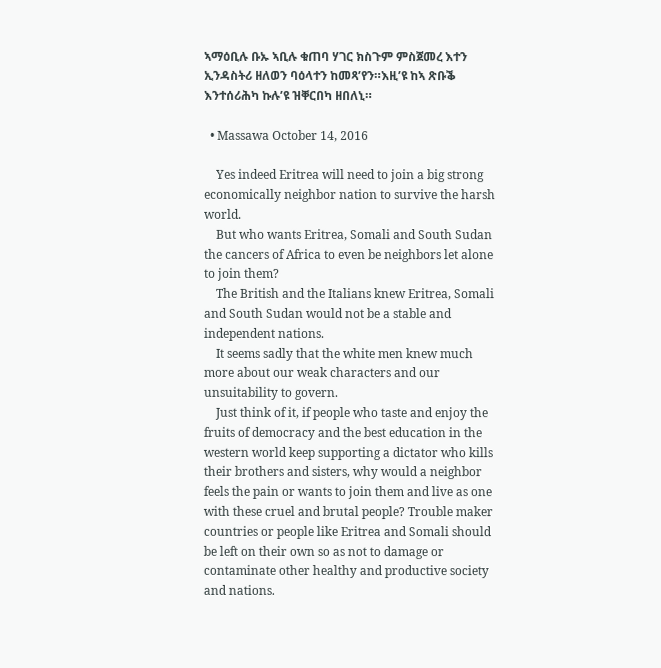ኣማዕቢሉ ቡኡ ኣቢሉ ቁጠባ ሃገር ክስጉም ምስጀመረ እተን ኢንዳስትሪ ዘለወን ባዕላተን ከመጻ’የን።እዚ’ዩ ከኣ ጽቡቕ እንተሰሪሕካ ኩሉ’ዩ ዝቐርበካ ዘበለኒ።

  • Massawa October 14, 2016

    Yes indeed Eritrea will need to join a big strong economically neighbor nation to survive the harsh world.
    But who wants Eritrea, Somali and South Sudan the cancers of Africa to even be neighbors let alone to join them?
    The British and the Italians knew Eritrea, Somali and South Sudan would not be a stable and independent nations.
    It seems sadly that the white men knew much more about our weak characters and our unsuitability to govern.
    Just think of it, if people who taste and enjoy the fruits of democracy and the best education in the western world keep supporting a dictator who kills their brothers and sisters, why would a neighbor feels the pain or wants to join them and live as one with these cruel and brutal people? Trouble maker countries or people like Eritrea and Somali should be left on their own so as not to damage or contaminate other healthy and productive society and nations.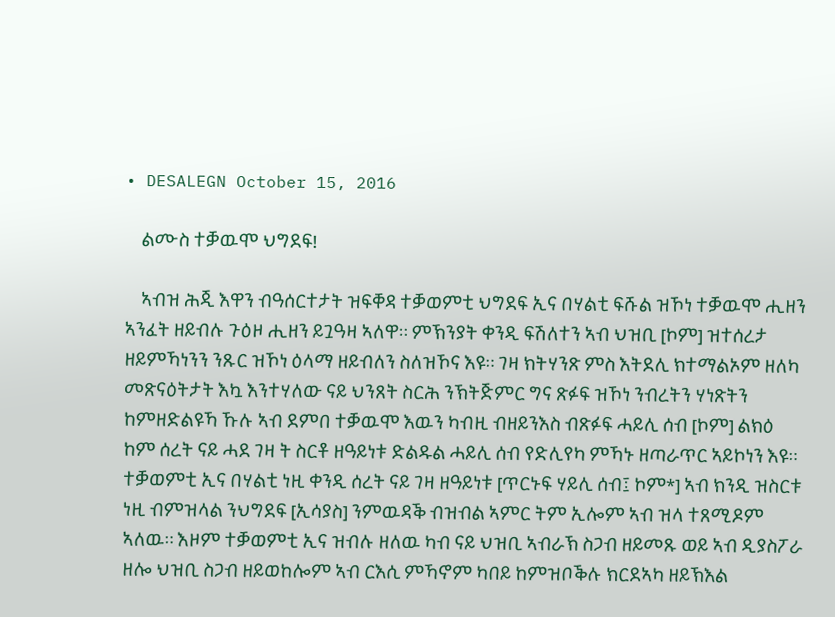• DESALEGN October 15, 2016

    ልሙስ ተቓዉሞ ህግደፍ!

    ኣብዝ ሕጂ እዋን ብዓሰርተታት ዝፍቐዳ ተቓወምቲ ህግደፍ ኢና በሃልቲ ፍሹል ዝኾነ ተቓዉሞ ሒዘን ኣንፈት ዘይብሉ ጉዕዞ ሒዘን ይጓዓዛ ኣለዋ። ምኽንያት ቀንዲ ፍሽለተን ኣብ ህዝቢ [ኮም] ዝተሰረታ ዘይምኻነንን ንጹር ዝኾነ ዕላማ ዘይብለን ስለዝኾና እዩ። ገዛ ክትሃንጽ ምስ እትደሊ ክተማልኦም ዘለካ መጽናዕትታት እኳ እንተሃለው ናይ ህንጸት ስርሕ ንኽትጅምር ግና ጽፉፍ ዝኾነ ንብረትን ሃነጽትን ከምዘድልዩኻ ኹሉ ኣብ ደምበ ተቓዉሞ እዉን ካብዚ ብዘይንእስ ብጽፉፍ ሓይሊ ሰብ [ኮም] ልክዕ ከም ሰረት ናይ ሓደ ገዛ ት ስርቶ ዘዓይነቱ ድልዱል ሓይሊ ሰብ የድሊየካ ምኻኑ ዘጣራጥር ኣይኮነን እዩ። ተቓወምቲ ኢና በሃልቲ ነዚ ቀንዲ ሰረት ናይ ገዛ ዘዓይነቱ [ጥርኑፍ ሃይሊ ሰብ፤ ኮም*] ኣብ ክንዲ ዝስርቱ ነዚ ብምዝላል ንህግደፍ [ኢሳያስ] ንምዉዳቕ ብዝብል ኣምር ትም ኢሎም ኣብ ዝላ ተጸሚዶም ኣለዉ። እዞም ተቓወምቲ ኢና ዝብሉ ዘለዉ ካብ ናይ ህዝቢ ኣብራኽ ስጋብ ዘይመጹ ወይ ኣብ ዲያስፖራ ዘሎ ህዝቢ ስጋብ ዘይወከሎም ኣብ ርእሲ ምኻኖም ካበይ ከምዝቦቕሉ ክርደኣካ ዘይኽእል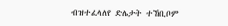ብዝተፈላለየ ድሌታት ተኸቢቦም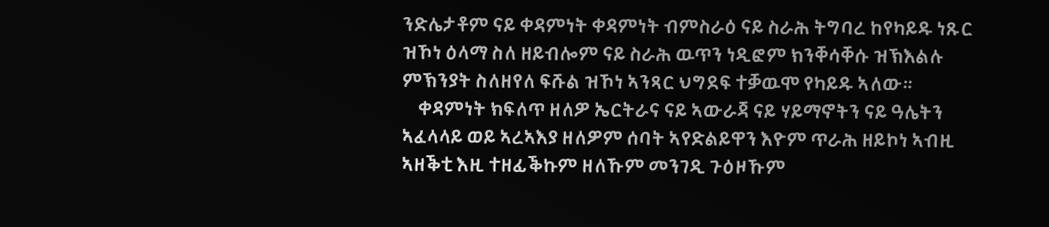ንድሌታቶም ናይ ቀዳምነት ቀዳምነት ብምስራዕ ናይ ስራሕ ትግባረ ከየካይዱ ነጹር ዝኾነ ዕላማ ስለ ዘይብሎም ናይ ስራሕ ዉጥን ነዲፎም ክንቐሳቐሱ ዝኽእልሉ ምኽንያት ስለዘየለ ፍሹል ዝኾነ ኣንጻር ህግደፍ ተቓዉሞ የካይዱ ኣለው።
    ቀዳምነት ክፍለጥ ዘለዎ ኤርትራና ናይ ኣውራጃ ናይ ሃይማኖትን ናይ ዓሌትን ኣፈላላይ ወይ ኣረኣእያ ዘለዎም ሰባት ኣየድልይዋን እዮም ጥራሕ ዘይኮነ ኣብዚ ኣዘቕቲ እዚ ተዘፊቕኩም ዘለኹም መንገዲ ጉዕዞኹም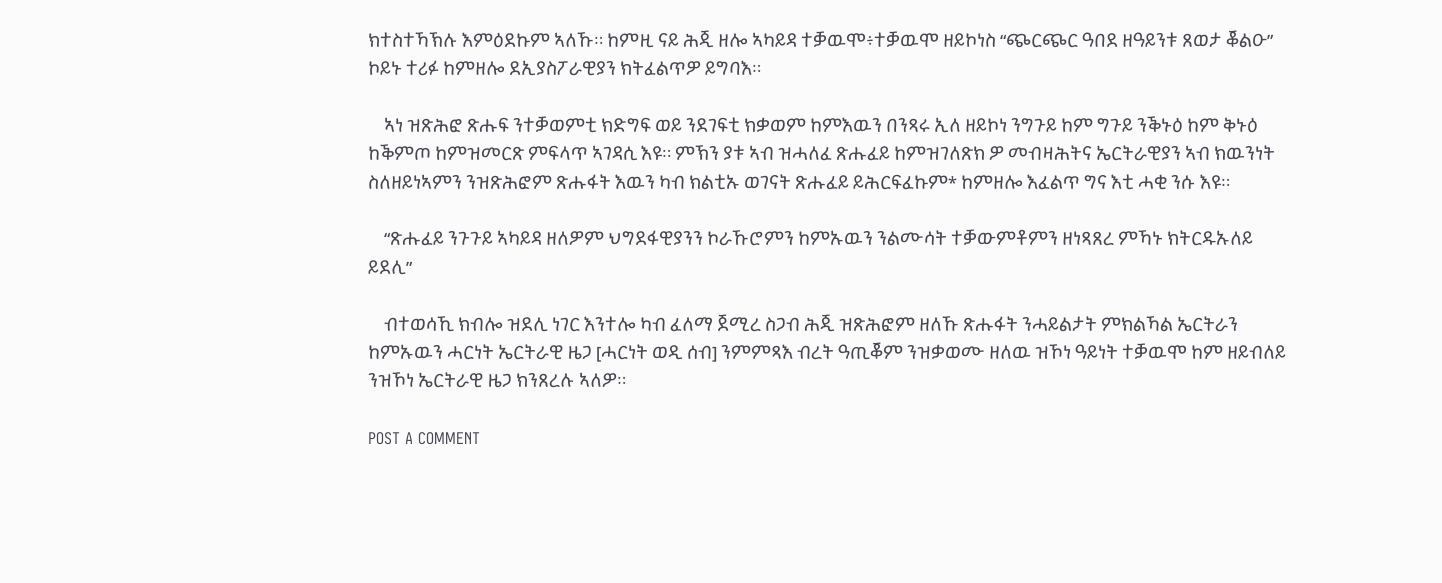ክተስተኻኽሉ እምዕደኩም ኣለኹ። ከምዚ ናይ ሕጂ ዘሎ ኣካይዳ ተቓዉሞ፥ተቓዉሞ ዘይኮነስ “ጭርጭር ዓበደ ዘዓይንቱ ጸወታ ቖልዑ” ኮይኑ ተሪፉ ከምዘሎ ደኢያስፖራዊያን ክትፈልጥዎ ይግባእ።

    ኣነ ዝጽሕፎ ጽሑፍ ንተቓወምቲ ክድግፍ ወይ ንደገፍቲ ክቃወም ከምእዉን በንጻሩ ኢለ ዘይኮነ ንግጉይ ከም ግጉይ ንቕኑዕ ከም ቅኑዕ ከቕምጦ ከምዝመርጽ ምፍላጥ ኣገዳሲ እዩ። ምኽን ያቱ ኣብ ዝሓለፈ ጽሑፈይ ከምዝገለጽክ ዎ መብዛሕትና ኤርትራዊያን ኣብ ክዉንነት ስለዘይነኣምን ንዝጽሕፎም ጽሑፋት እዉን ካብ ክልቲኡ ወገናት ጽሑፈይ ይሕርፍፈኩም* ከምዘሎ እፈልጥ ግና እቲ ሓቂ ንሱ እዩ።

    “ጽሑፈይ ንጉጉይ ኣካይዳ ዘለዎም ህግደፋዊያንን ኮራኹሮምን ከምኡዉን ንልሙሳት ተቓውምቶምን ዘነጻጸረ ምኻኑ ክትርዱኡለይ ይደሊ”

    ብተወሳኺ ክብሎ ዝደሊ ነገር እንተሎ ካብ ፈለማ ጀሚረ ስጋብ ሕጂ ዝጽሕፎም ዘለኹ ጽሑፋት ንሓይልታት ምክልኻል ኤርትራን ከምኡዉን ሓርነት ኤርትራዊ ዜጋ [ሓርነት ወዲ ሰብ] ንምምጻእ ብረት ዓጢቖም ንዝቃወሙ ዘለዉ ዝኾነ ዓይነት ተቓዉሞ ከም ዘይብለይ ንዝኾነ ኤርትራዊ ዜጋ ክንጸረሉ ኣለዎ።

POST A COMMENT